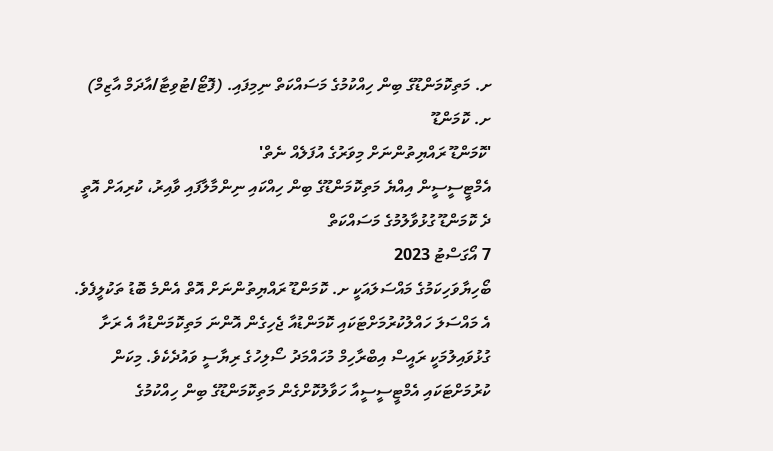ށ. މަތިކޮމަންޑޫގެ ބިން ހިއްކުމުގެ މަސައްކަތް ނިމިފައި. (ފޮޓޯ/ޓުވިޓާ/އާދަމް އާޒިމް)
ށ. ކޮމަންޑޫ
'ކޮމަންޑޫ ރައްޔިތުންނަށް މިވަރުގެ އުފަލެއް ނެތް'
އެމްޓީސީސީން އިއްޔެ މަތިކޮމަންޑޫގެ ބިން ހިއްކައި ނިންމާލާފައި ވާއިރު، ކުރިއަށް އޮތީ ދެ ކޮމަންޑޫ ގުޅުވާލުމުގެ މަސައްކަތް
7 އޯގަސްޓު 2023
ބޯހިޔާވަހިކަމުގެ މައްސަލައަކީ ށ. ކޮމަންޑޫ ރައްޔިތުންނަށް އޮތް އެންމެ ބޮޑު ތަކުލީފެވެ. އެ މައްސަލަ ހައްލުކުރުމަށްޓަކައި ކޮމަންޑުއާ ޖެހިގެން އޮންނަ މަތިކޮމަންޑުއާ އެ ރަށާ ގުޅުވައިލުމަކީ ރައީސް އިބްރާހިމް މުހައްމަދު ސޯލިހުގެ ރިޔާސީ ވައުދެކެވެ. މިކަން ކުރުމަށްޓަކައި އެމްޓީސީސީއާ ހަވާލުކޮށްގެން މަތިކޮމަންޑޫގެ ބިން ހިއްކުމުގެ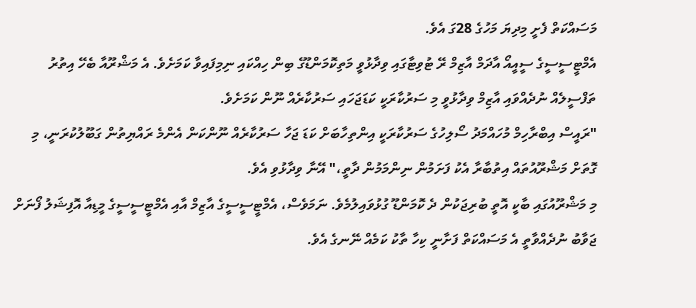މަސައްކަތް ފެށީ މިދިޔަ މަހުގެ 28ގަ އެވެ.
އެމްޓީސީސީގެ ސީއީއޯ އާދަމް އާޒިމް ރޭ ޓުވިޓާގައި ވިދާޅުވީ މަތިކޮމަންޑޫގެ ބިން ހިއްކައި ނިމިފައިވާ ކަމަށެވެ. އެ މަޝްރޫއާ ބެހޭ އިތުރު ތަފްސީލެއް ނުދެއްވައި އާޒިމް ވިދާޅުވީ މި ސަރުކާރަކީ ކަޑަޖަހައި ސަރުކާރެއް ނޫން ކަމަށެވެ.
"ރައީސް އިބްރާހިމް މުހައްމަދު ސޯލިހުގެ ސަރުކާރަކީ އިންތިހާބަށް ކަޑަ ޖަހާ ސަރުކާރެއް ނޫންކަން އެންމެ ރައްޔިތުން ގަބޫލުކުރަނީ، މި ގޮތަށް މަޝްރޫއުތައް އިތުބާރާ އެކު ފަށަމުން ނިންމަމުން ދާތީ،" އޭނާ ވިދާޅުވި އެވެ.
މި މަޝްރޫއުގައި ބާކީ އޮތީ ބުރިޖަކުން ދެ ކޮމަންޑޫ ގުޅުވައިލުމެވެ. ނަމަވެސް، އެމްޓީސީސީގެ އާޒިމް އާއި އެމްޓީސީސީގެ މީޑިއާ އޮފިޝަލު ފޯނަށް ޖަވާބު ނުދެއްވާތީ އެ މަސައްކަތް ފަށާނީ ކިހާ ތާކު ކަމެއް ނޭނގެ އެވެ.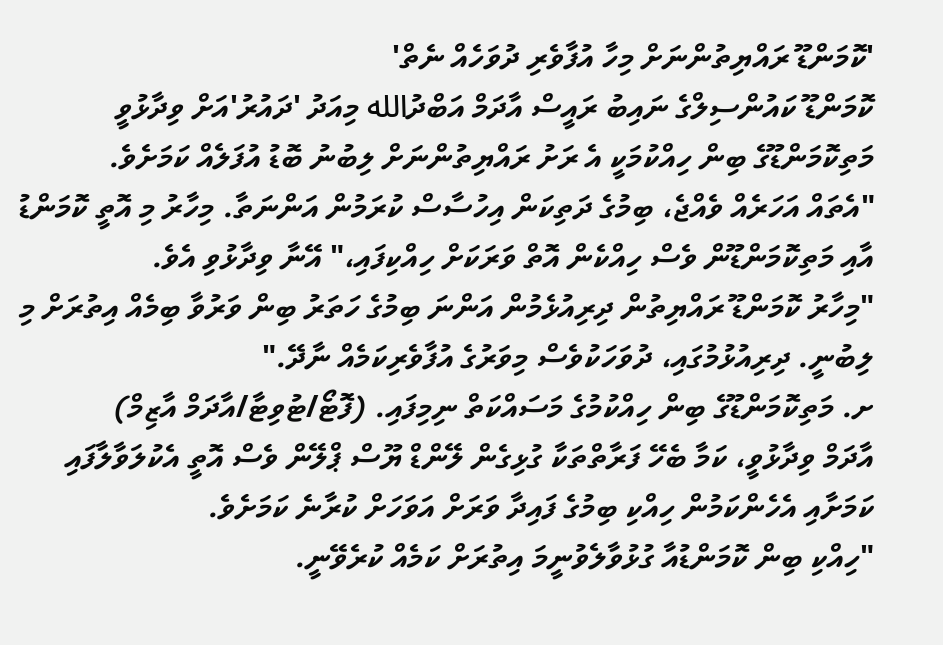'ކޮމަންޑޫ ރައްޔިތުންނަށް މިހާ އުފާވެރި ދުވަހެއް ނެތް'
ކޮމަންޑޫ ކައުންސިލްގެ ނައިބު ރައީސް އާދަމް އަބްދުالله މިއަދު 'ދައުރު'އަށް ވިދާޅުވީ މަތިކޮމަންޑޫގެ ބިން ހިއްކުމަކީ އެ ރަށު ރައްޔިތުންނަށް ލިބުނު ބޮޑު އުފަލެއް ކަމަށެވެ.
"އެތައް އަހަރެއް ވެއްޖެ، ބިމުގެ ދަތިކަން އިހުސާސް ކުރަމުން އަންނަތާ. މިހާރު މި އޮތީ ކޮމަންޑު އާއި މަތިކޮމަންޑޫން ވެސް ހިއްކެން އޮތް ވަރަކަށް ހިއްކިފައި،" އޭނާ ވިދާޅުވި އެވެ.
"މިހާރު ކޮމަންޑޫ ރައްޔިތުން ދިރިއުޅެމުން އަންނަ ބިމުގެ ހަތަރު ބިން ވަރުވާ ބިމެއް އިތުރަށް މި ލިބުނީ. ދިރިއުޅުމުގައި، ދުވަހަކުވެސް މިވަރުގެ އުފާވެރިކަމެއް ނާދޭ."
ށ. މަތިކޮމަންޑޫގެ ބިން ހިއްކުމުގެ މަސައްކަތް ނިމިފައި. (ފޮޓޯ/ޓުވިޓާ/އާދަމް އާޒިމް)
އާދަމް ވިދާޅުވީ، ކަމާ ބެހޭ ފަރާތްތަކާ ގުޅިގެން ލޭންޑް ޔޫސް ޕްލޭން ވެސް އޮތީ އެކުލަވާލާފައި ކަމަށާއި އެހެންކަމުން ހިއްކި ބިމުގެ ފައިދާ ވަރަށް އަވަހަށް ކުރާނެ ކަމަށެވެ.
"ހިއްކި ބިން ކޮމަންޑުއާ ގުޅުވާލެވުނީމަ އިތުރަށް ކަމެއް ކުރެވޭނީ.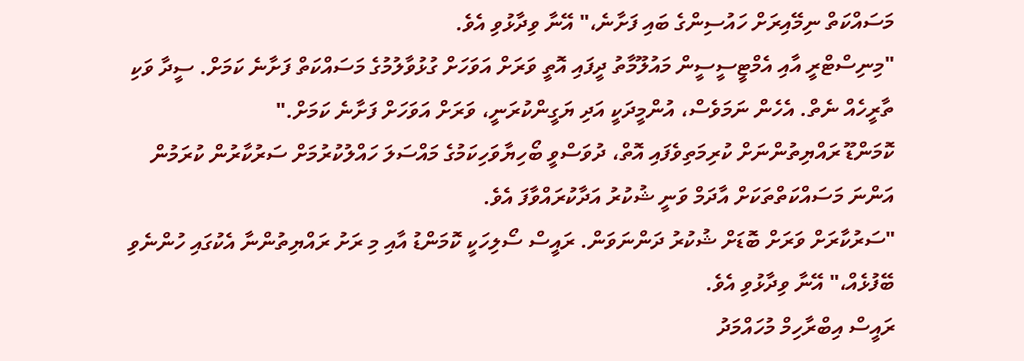މަސައްކަތް ނިމޭއިރަށް ހައުސިންގެ ބައި ފަށާނެ،" އޭނާ ވިދާޅުވި އެވެ.
"މިނިސްޓްރީ އާއި އެމްޓީސީސީން މައުލޫމާތު ދީފައި އޮތީ ވަރަށް އަވަހަށް ގުޅުވާލުމުގެ މަސައްކަތް ފަށާނެ ކަމަށް. ސީދާ ވަކި ތާރީހެއް ނެތް. އެހެން ނަމަވެސް، އުންމީދަކީ އަދި ޔަގީންކުރަނީ، ވަރަށް އަވަހަށް ފަށާނެ ކަމަށް."
ކޮމަންޑޫ ރައްޔިތުންނަށް ކުރިމަތިވެފައި އޮތް، ދުވަސްވީ ބޯހިޔާވަހިކަމުގެ މައްސަލަ ހައްލުކުރުމަށް ސަރުކާރުން ކުރަމުން އަންނަ މަސައްކަތްތަކަށް އާދަމް ވަނީ ޝުކުރު އަދާކުރައްވާފަ އެވެ.
"ސަރުކާރަށް ވަރަށް ބޮޑަށް ޝުކުރު ދަންނަވަން. ރައީސް ސޯލިހަކީ ކޮމަންޑު އާއި މި ރަށު ރައްޔިތުންނާ އެކުގައި ހުންނެވި ބޭފުޅެއް،" އޭނާ ވިދާޅުވި އެވެ.
ރައީސް އިބްރާހިމް މުހައްމަދު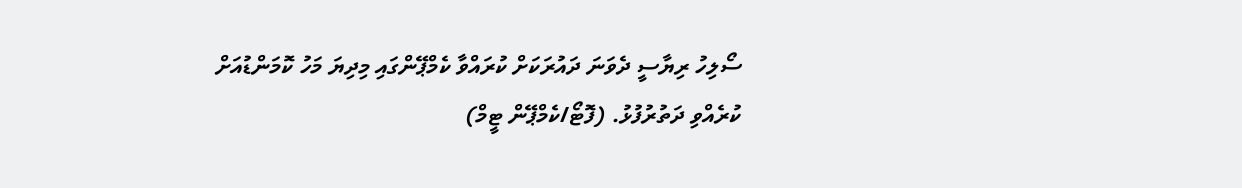ސޯލިހު ރިޔާސީ ދެވަނަ ދައުރަކަށް ކުރައްވާ ކެމްޕޭންގައި މިދިޔަ މަހު ކޮމަންޑުއަށް ކުރެއްވި ދަތުރުފުޅު. (ފޮޓޯ/ކެމްޕޭން ޓީމް)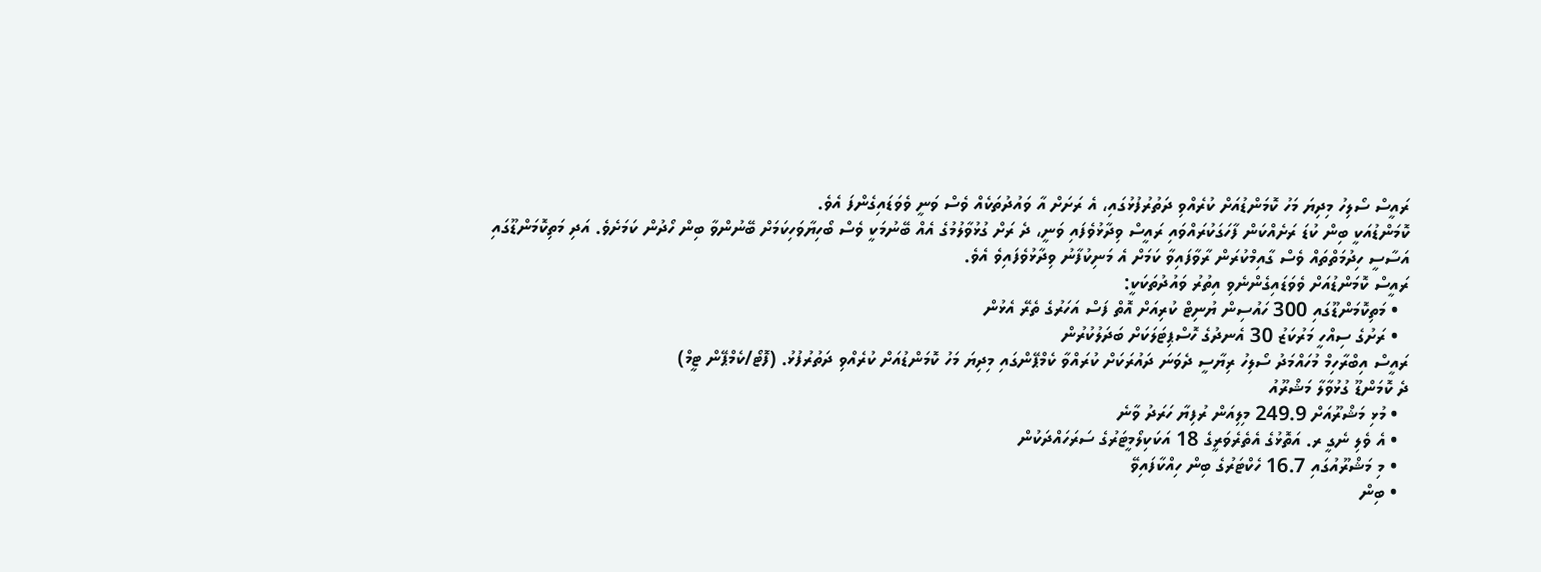ރައީސް ސޯލިހު މިދިޔަ މަހު ކޮމަންޑުއަށް ކުރެއްވި ދަތުރުފުޅުގައި، އެ ރަށަށް އާ ވައުދުތަކެއް ވެސް ވަނީ ވެވަޑައިގެންފަ އެވެ.
ކޮމަންޑުއަކީ ބިން ކުޑަ ރަށެއްކަން ފާހަގަކުރައްވައި ރައީސް ވިދާޅުވެފައި ވަނީ، ދެ ރަށް ގުޅުވާލުމުގެ އެއް ބޭނުމަކީ ވެސް ބޯހިޔާވަހިކަމަށް ބޭނުންވާ ބިން ހޯދުން ކަމަށެވެ. އަދި މަތިކޮމަންޑޫގައި އަސާސީ ހިދުމަތްތައް ވެސް ގާއިމްކުރަން ރާވާފައިވާ ކަމަށް އެ މަނިކުފާނު ވިދާޅުވެފައިވެ އެވެ.
ރައީސް ކޮމަންޑުއަށް ވެވަޑައިގެންނެވި އިތުރު ވައުދުތަކަކީ:
  • މަތިކޮމަންޑޫގައި 300 ހައުސިން ޔުނިޓް ކުރިއަށް އޮތް ފަސް އަހަރުގެ ތެރޭ އެޅުން
  • ރަށުގެ ސިއްހީ މަރުކަޒު 30 އެނދުގެ ހޮސްޕިޓަލަކަށް ބަދަލުކުރުން
ރައީސް އިބްރާހިމް މުހައްމަދު ސޯލިހު ރިޔާސީ ދެވަނަ ދައުރަކަށް ކުރައްވާ ކެމްޕޭންގައި މިދިޔަ މަހު ކޮމަންޑުއަށް ކުރެއްވި ދަތުރުފުޅު. (ފޮޓޯ/ކެމްޕޭން ޓީމް)
ދެ ކޮމަންޑޫ ގުޅުވާލާ މަޝްރޫއު
  • މުޅި މަޝްރޫއަށް 249.9 މިލިއަން ރުފިޔާ ހަރަދު ވާނެ
  • އެ ވެލި ނެގީ ރ. އަތޮޅުގެ އެތެރެވަރީގެ 18 އަކަކިލޯމީޓަރުގެ ސަރަހައްދަކުން
  • މި މަޝްރޫއުގައި 16.7 ހެކްޓަރުގެ ބިން ހިއްކާފައިވޭ
  • ބިން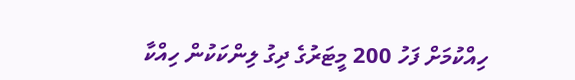ހިއްކުމަށް ފަހު 200 މީޓަރުގެ ދިގު ލިންކަކުން ހިއްކާ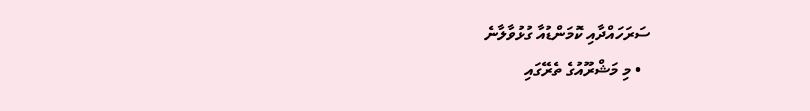ސަރަހައްދާއި ކޮމަންޑުއާ ގުޅުވާލާނެ
  • މި މަޝްރޫއުގެ ތެރޭގައި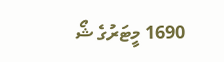1690 މީޓަރުގެ ޝޯ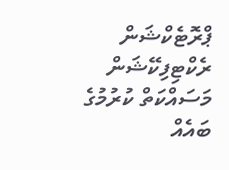ޕްރޮޓެކްޝަން ރެކްޓިފިކޭޝަން މަސައްކަތް ކުރުމުގެ ބައެއް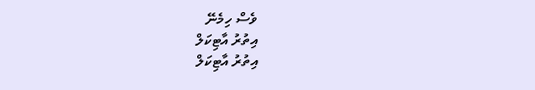ވެސް ހިމެނޭ
އިތުރު އާޓިކަލް
އިތުރު އާޓިކަލް